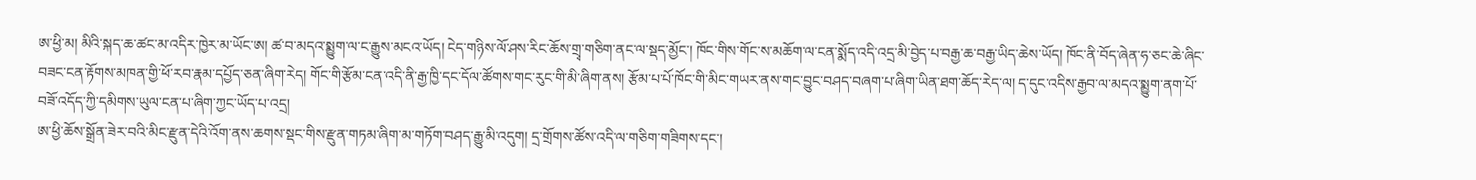ཨ་ཕྱི་མ། མིའི་སྐད་ཆ་ཚང་མ་འདིར་ཁྱེར་མ་ཡོང་ཨ། ཚ་བ་མདའ་སྨྱུག་ལ་ང་རྒྱུས་མངའ་ཡོད། ངེད་གཉིས་ལོ་ཤས་རིང་ཆོས་གྲྭ་གཅིག་ནང་ལ་སྡད་མྱོང་། ཁོང་གིས་གོང་ས་མཆོག་ལ་ངན་སྨོད་འདི་འདྲ་མི་བྱེད་པ་བརྒྱ་ཆ་བརྒྱ་ཡིད་ཆེས་ཡོད། ཁོང་ནི་བོད་ཞེན་ཧ་ཅང་ཆེ་ཞིང་བཟང་ངན་རྟོགས་མཁན་གྱི་ཕོ་རབ་རྣམ་དཔྱོད་ཅན་ཞིག་རེད། གོང་གི་རྩོམ་ངན་འདི་ནི་རྒྱ་ཁྱི་དང་དོལ་ཚོགས་གང་རུང་གི་མི་ཞིག་ནས། རྩོམ་པ་པོ་ཁོང་གི་མིང་གཡར་ནས་གང་བྱུང་བཤད་བཞག་པ་ཞིག་ཡིན་ཐག་ཆོད་རེད་ལ། ད་དུང་འདིས་རྒྱབ་ལ་མདའ་སྨྱུག་ནག་པོ་བཟོ་འདོད་ཀྱི་དམིགས་ཡུལ་ངན་པ་ཞིག་ཀྱང་ཡོད་པ་འདྲ།
ཨ་ཕྱི་ཆོས་སྒྲོན་ཟེར་བའི་མིང་རྫུན་དེའི་འོག་ནས་ཆགས་སྡང་གིས་རྫུན་གཏམ་ཞིག་མ་གཏོག་བཤད་རྒྱུ་མི་འདུག། དྲ་གྲོགས་ཚོས་འདི་ལ་གཅིག་གཟིགས་དང་།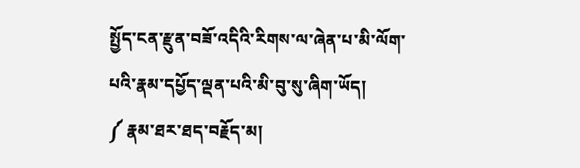སྤྱོད་ངན་རྫུན་བཟོ་འདིའི་རིགས་ལ་ཞེན་པ་མི་ལོག་པའི་རྣམ་དཔྱོད་ལྡན་པའི་མི་བུ་སུ་ཞིག་ཡོད།
༼ རྣམ་ཐར་ཐད་བརྗོད་མ།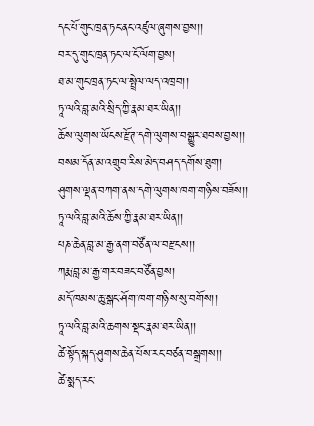དང་པོ་གུང་ཁྲན་ཏང་ནང་འཛུལ་ཞུགས་བྱས།།
བར་དུ་གུང་ཁྲན་ཏང་ལ་ངོ་ལོག་བྱས།
ཐ་མ་གུང་ཁྲན་ཏང་ལ་སྤྲེལ་ལད་འཁྲབ།།
ཏཱ་ལའི་བླ་མའི་སྲིད་ཀྱི་རྣམ་ཐར་ཡིན།།
ཆོས་ལུགས་ཡོངས་རྫོཊ་དགེ་ལུགས་བསྒྱུར་ཐབས་བྱས།།
བསམ་དོན་མ་འགྲུབ་རིས་མེད་བཤད་དགོས་ཐུག།
ཤུགས་ལྡན་བཀག་ནས་དགེ་ལུགས་ཁག་གཉིས་བཟོས།།
ཏཱ་ལའི་བླ་མའི་ཆོས་ཀྱི་རྣམ་ཐར་ཡིན།།
པཎ་ཆེན་བླ་མ་རྒྱ་ནག་བཙོན་ལ་བརྫངས།།
ཀརྨ་བླ་མ་རྒྱ་གར་བཟང་བཙོན་བྱས།
མདོ་ཁམས་ཆུ་སྒང་ཤོག་ཁག་གཉིས་སུ་བགོས།།
ཏཱ་ལའི་བླ་མའི་ཆགས་སྡང་རྣམ་ཐར་ཡིན།།
ཚེ་སྟོད་སྐད་ཤུགས་ཆེན་པོས་རང་བཙན་བསྒྲགས།།
ཚེ་སྨད་རང་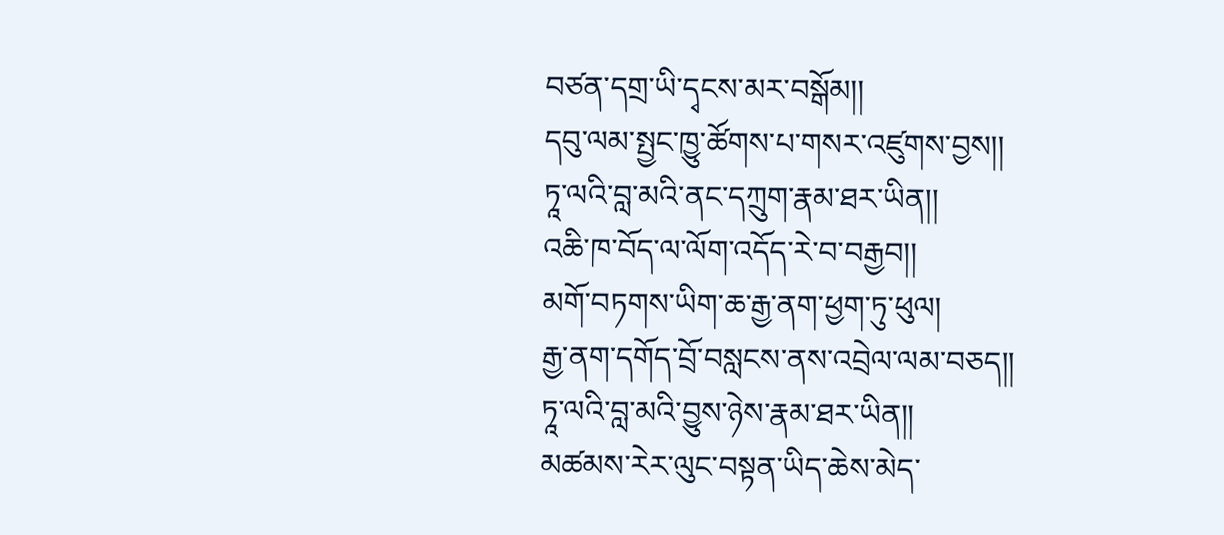བཙན་དགྲ་ཡི་དྭངས་མར་བསྒོམ།།
དབུ་ལམ་སྤྱང་ཁྱུ་ཚོགས་པ་གསར་འཛུགས་བྱས།།
ཏཱ་ལའི་བླ་མའི་ནང་དཀྲུག་རྣམ་ཐར་ཡིན།།
འཆི་ཁ་བོད་ལ་ལོག་འདོད་རེ་བ་བརྒྱབ།།
མགོ་བཏགས་ཡིག་ཆ་རྒྱ་ནག་ཕྱག་ཏུ་ཕུལ།
རྒྱ་ནག་དགོད་བྲོ་བསླངས་ནས་འབྲེལ་ལམ་བཅད།།
ཏཱ་ལའི་བླ་མའི་བྱུས་ཉེས་རྣམ་ཐར་ཡིན།།
མཚམས་རེར་ལུང་བསྟན་ཡིད་ཆེས་མེད་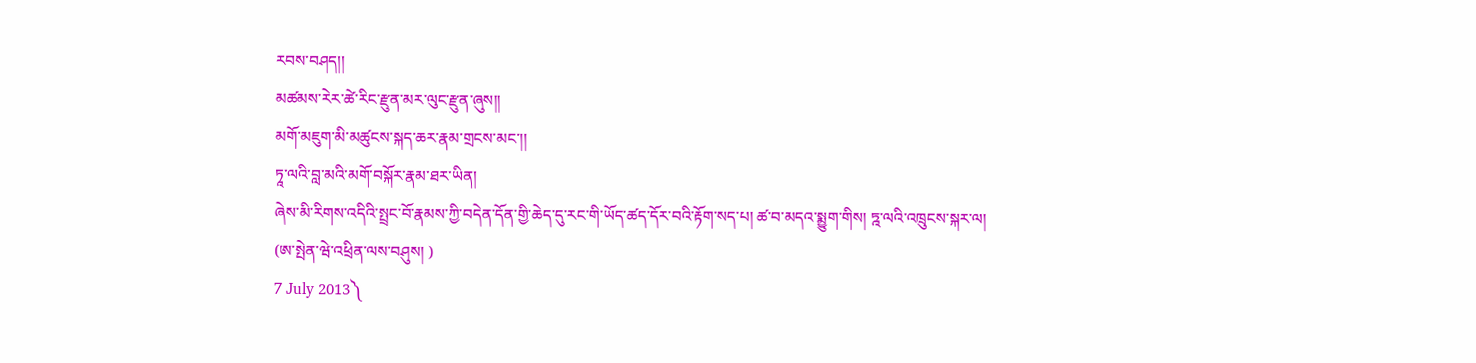རབས་བཤད།།
མཚམས་རེར་ཚེ་རིང་རྫུན་མར་ལུང་རྫུན་ཞུས།།
མགོ་མཇུག་མི་མཚུངས་སྐད་ཆར་རྣམ་གྲངས་མང་།།
ཏཱ་ལའི་བླ་མའི་མགོ་བསྐོར་རྣམ་ཐར་ཡིན།
ཞེས་མི་རིགས་འདིའི་སྤྲང་བོ་རྣམས་ཀྱི་བདེན་དོན་གྱི་ཆེད་དུ་རང་གི་ཡོད་ཚད་དོར་བའི་རྟོག་སད་པ། ཚ་བ་མདའ་སྨྱུག་གིས། ཏྰ་ལའི་འཁྲུངས་སྐར་ལ།
(ཨ་སྤེན་ཝེ་འཕྲིན་ལས་བཤུས། )
7 July 2013༽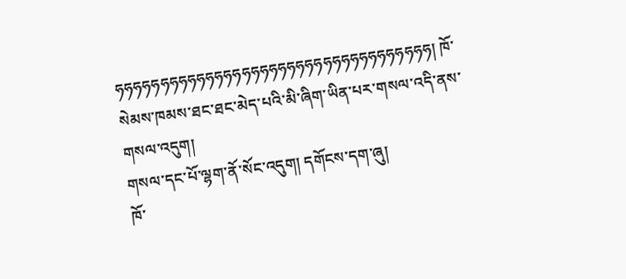ཧཧཧཧཧཧཧཧཧཧཧཧཧཧཧཧཧཧཧཧཧཧཧཧཧཧཧཧཧཧཧཧཧཧཧ། ཁོ་སེམས་ཁམས་ཐང་ཐང་མེད་པའི་མི་ཞིག་ཡིན་པར་གསལ་འདི་ནས་གསལ་འདུག།
གསལ་དང་པོ་ལྷག་ནོ་སོང་འདུག། དགོངས་དག་ཞུ།
ཁོ་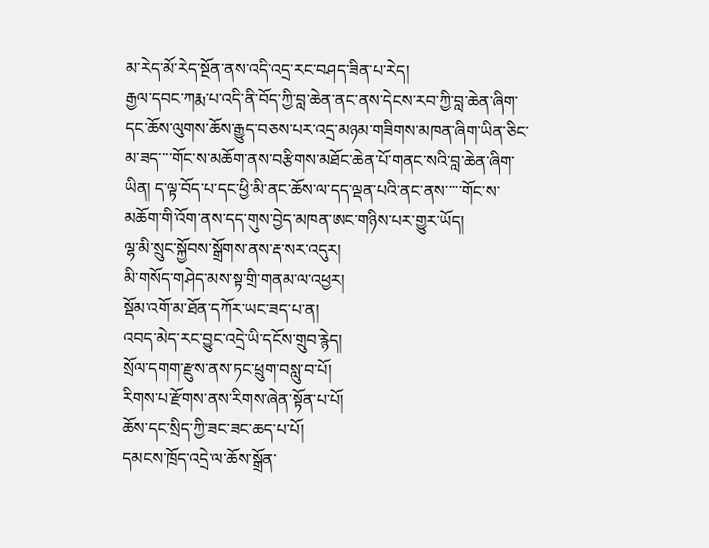མ་རེད་མོ་རེད་སྔོན་ནས་འདི་འདྲ་རང་བཤད་ཟིན་པ་རེད།
རྒྱལ་དབང་ཀརྨ་པ་འདི་ནི་བོད་ཀྱི་བླ་ཆེན་ནང་ནས་དེངས་རབ་ཀྱི་བླ་ཆེན་ཞིག་དང་ཆོས་ལུགས་ཆོས་རྒྱུད་བཅས་པར་འདྲ་མཉམ་གཟིགས་མཁན་ཞིག་ཡིན་ཅིང་མ་ཟད་་་་གོང་ས་མཆོག་ནས་བརྩིགས་མཐོང་ཆེན་པོ་གནང་སའི་བླ་ཆེན་ཞིག་ཡིན། ད་ལྟ་བོད་པ་དང་ཕྱི་མི་ནང་ཆོས་ལ་དད་ལྡན་པའི་ནང་ནས་་་་་གོང་ས་མཆོག་གི་འོག་ནས་དད་གུས་བྱེད་མཁན་ཨང་གཉིས་པར་གྱུར་ཡོད།
ལྷ་མི་སྲུང་སྐྱོབས་སྒྲོགས་ནས་རྡ་སར་འདུར།
མི་གསོད་གཤེད་མས་སྟ་གྲི་གནམ་ལ་འཕྱར།
སྡོམ་འགོ་མ་ཐོན་དཀོར་ཡང་ཟད་པ་ན།
འབད་མེད་རང་བྱུང་འདྲེ་ཡི་དངོས་གྲུབ་རྙེད།
སྲོལ་དགག་རྫུས་ནས་ཏང་ཕྲུག་བསླུ་བ་པོ།
རིགས་པ་རྫོགས་ནས་རིགས་ཞེན་སྟོན་པ་པོ།
ཆོས་དང་སྲིད་ཀྱི་ཟང་ཟང་ཆད་པ་པོ།
དམངས་ཁྲོད་འདྲེ་ལ་ཆོས་སྒྲོན་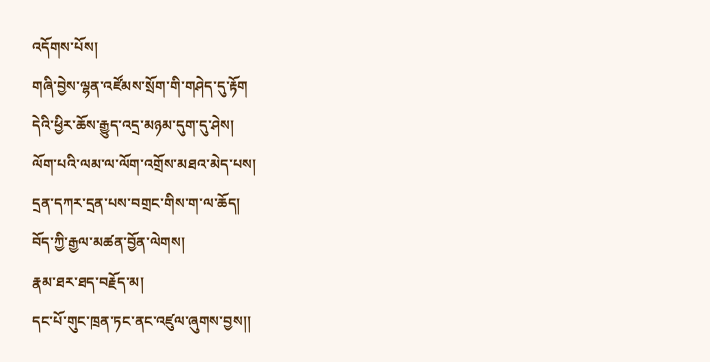འདོགས་པོས།
གཞི་བྱེས་ལྷན་འཛོམས་སྲོག་གི་གཤེད་དུ་རྟོག
དེའི་ཕྱིར་ཆོས་རྒྱུད་འདྲ་མཉམ་དུག་དུ་ཤེས།
ལོག་པའི་ལམ་ལ་ལོག་འགྲོས་མཐའ་མེད་པས།
དྲན་དཀར་དྲན་པས་བགྲང་གིས་ག་ལ་ཆོད།
བོད་ཀྱི་རྒྱལ་མཚན་བྱོན་ལེགས།
རྣམ་ཐར་ཐད་བརྗོད་མ།
དང་པོ་གུང་ཁྲན་ཏང་ནང་འཛུལ་ཞུགས་བྱས།།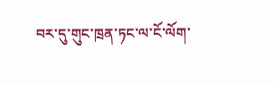བར་དུ་གུང་ཁྲན་ཏང་ལ་ངོ་ལོག་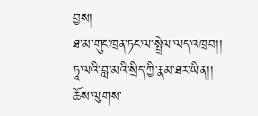བྱས།
ཐ་མ་གུང་ཁྲན་ཏང་ལ་སྤྲེལ་ལད་འཁྲབ།།
ཏཱ་ལའི་བླ་མའི་སྲིད་ཀྱི་རྣམ་ཐར་ཡིན།།
ཆོས་ལུགས་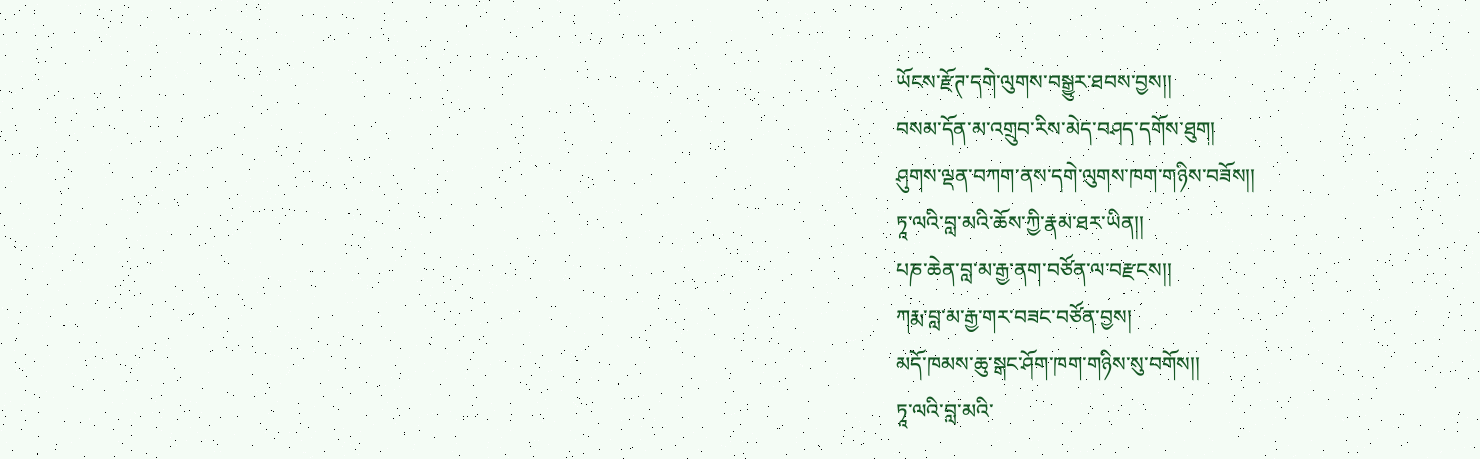ཡོངས་རྫོཊ་དགེ་ལུགས་བསྒྱུར་ཐབས་བྱས།།
བསམ་དོན་མ་འགྲུབ་རིས་མེད་བཤད་དགོས་ཐུག།
ཤུགས་ལྡན་བཀག་ནས་དགེ་ལུགས་ཁག་གཉིས་བཟོས།།
ཏཱ་ལའི་བླ་མའི་ཆོས་ཀྱི་རྣམ་ཐར་ཡིན།།
པཎ་ཆེན་བླ་མ་རྒྱ་ནག་བཙོན་ལ་བརྫངས།།
ཀརྨ་བླ་མ་རྒྱ་གར་བཟང་བཙོན་བྱས།
མདོ་ཁམས་ཆུ་སྒང་ཤོག་ཁག་གཉིས་སུ་བགོས།།
ཏཱ་ལའི་བླ་མའི་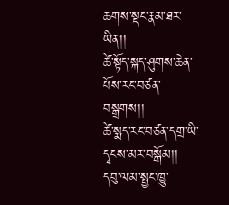ཆགས་སྡང་རྣམ་ཐར་ཡིན།།
ཚེ་སྟོད་སྐད་ཤུགས་ཆེན་པོས་རང་བཙན་བསྒྲགས།།
ཚེ་སྨད་རང་བཙན་དགྲ་ཡི་དྭངས་མར་བསྒོམ།།
དབུ་ལམ་སྤྱང་ཁྱུ་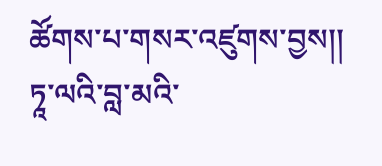ཚོགས་པ་གསར་འཛུགས་བྱས།།
ཏཱ་ལའི་བླ་མའི་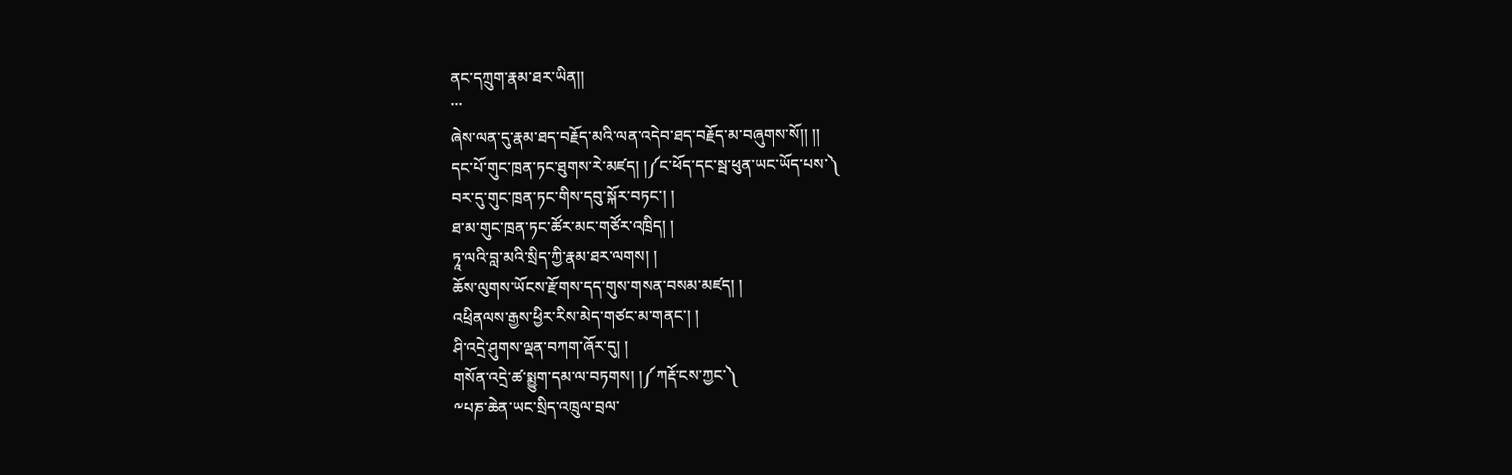ནང་དཀྲུག་རྣམ་ཐར་ཡིན།།
་་་
ཞེས་ལན་དུ་རྣམ་ཐད་བརྗོད་མའི་ལན་འདེབ་ཐད་བརྗོད་མ་བཞུགས་སོ།། །།
དང་པོ་གུང་ཁྲན་ཏང་ཐུགས་རེ་མཛད། །༼ང་ཕོད་དང་སྦ་ཕུན་ཡང་ཡོད་པས་༽
བར་དུ་གུང་ཁྲན་ཏང་གིས་དབུ་སྐོར་བཏང་། །
ཐ་མ་གུང་ཁྲན་ཏང་ཚོར་མང་གཙོར་འཁྲིད། །
ཏཱ་ལའི་བླ་མའི་སྲིད་ཀྱི་རྣམ་ཐར་ལགས། །
ཆོས་ལུགས་ཡོངས་རྫོགས་དད་གུས་གསན་བསམ་མཛད། །
འཕྲིནལས་རྒྱས་ཕྱིར་རིས་མེད་གཙང་མ་གནང་། །
ཤི་འདྲེ་ཤུགས་ལྡན་བཀག་ཞོར་དུ། །
གསོན་འདྲེ་ཚ་སྨྱུག་དམ་ལ་བཏགས། །༼ཀརྡོ་ངས་ཀྱང་༽
༸པཎ་ཆེན་ཡང་སྲིད་འཁྲུལ་བྲལ་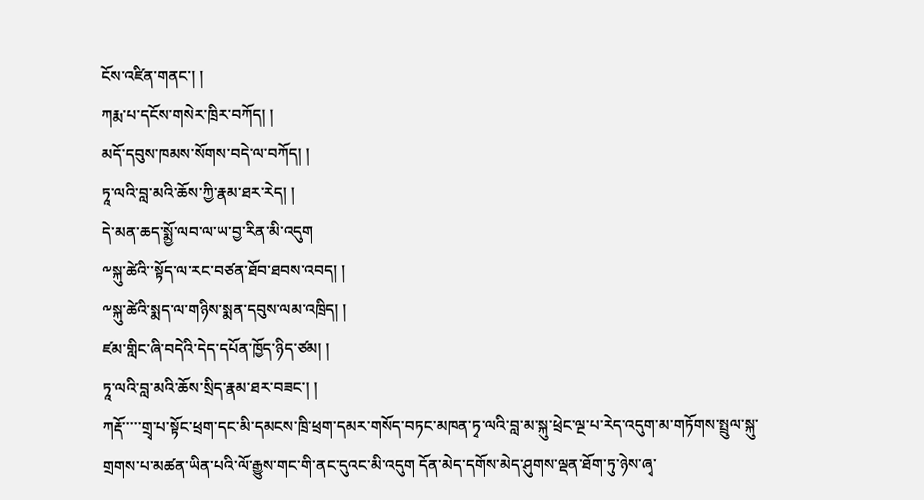ངོས་འཛིན་གནང་། །
ཀརྨ་པ་དངོས་གསེར་ཁྲིར་བཀོད། །
མདོ་དབུས་ཁམས་སོགས་བདེ་ལ་བཀོད། །
ཏཱ་ལའི་བླ་མའི་ཆོས་ཀྱི་རྣམ་ཐར་རེད། །
དེ་མན་ཆད་སྨྱོ་ལབ་ལ་ཡ་བྱ་རིན་མི་འདུག
༸སྐུ་ཚེའི་་སྟོད་ལ་རང་བཙན་ཐོབ་ཐབས་འབད། །
༸སྐུ་ཚེའི་སྨད་ལ་གཉིས་སྨན་དབུས་ལམ་འཁྲིད། །
ཛམ་གླིང་ཞི་བདེའི་དེད་དཔོན་ཁྱོད་ཉིད་ཙམ། །
ཏཱ་ལའི་བླ་མའི་ཆོས་སྲིད་རྣམ་ཐར་བཟང་། །
ཀརྡོ་་་་་གྲྭ་པ་སྟོང་ཕྲག་དང་མི་དམངས་ཁྲི་ཕྲག་དམར་གསོད་བཏང་མཁན་ཏྭ་ལའི་བླ་མ་སྐུ་ཕྲེང་ལྔ་པ་རེད་འདུག་མ་གཏོགས་སྤྲུལ་སྐུ་གྲགས་པ་མཚན་ཡིན་པའི་ལོ་རྒྱུས་གང་གི་ནང་དུའང་མི་འདུག དོན་མེད་དགོས་མེད་ཤུགས་ལྡན་ཐོག་ཏུ་ཉེས་ཞྭ་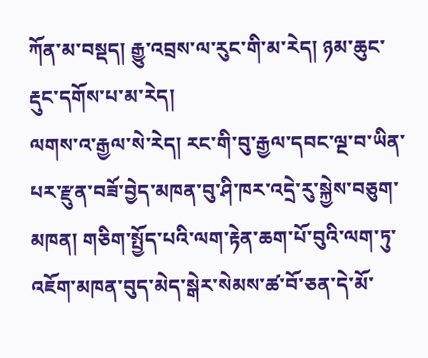ཀོན་མ་བསྡད། རྒྱུ་འབྲས་ལ་རུང་གི་མ་རེད། ཉམ་ཆུང་རྡུང་དགོས་པ་མ་རེད།
ལགས་འ་རྒྱལ་སེ་རེད། རང་གི་བུ་རྒྱལ་དབང་ལྔ་བ་ཡིན་པར་རྫུན་བཟོ་བྱེད་མཁན་བུ་ཤི་ཁར་འདྲེ་རུ་སྐྱེས་བཅུག་མཁན། གཅིག་སྤྱོད་པའི་ལག་རྟེན་ཆག་པོ་བུའི་ལག་ཏུ་འཇོག་མཁན་བུད་མེད་སྒེར་སེམས་ཚ་བོ་ཅན་དེ་མོ་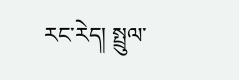རང་རེད། སྤྲུལ་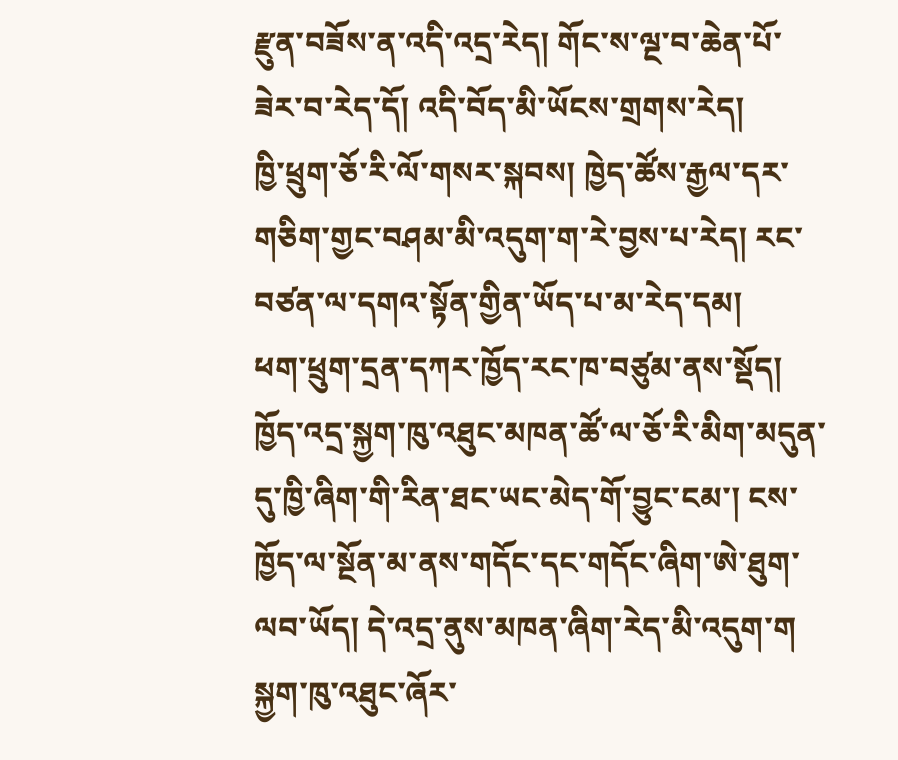རྫུན་བཟོས་ན་འདི་འདྲ་རེད། གོང་ས་ལྔ་བ་ཆེན་པོ་ཟེར་བ་རེད་དོ། འདི་བོད་མི་ཡོངས་གྲགས་རེད།
ཁྱི་ཕྲུག་ཅོ་རི་ལོ་གསར་སྐབས། ཁྱེད་ཚོས་རྒྱལ་དར་གཅིག་གྱང་བཤམ་མི་འདུག་ག་རེ་བྱས་པ་རེད། རང་བཙན་ལ་དགའ་སྟོན་གྱིན་ཡོད་པ་མ་རེད་དམ།
ཕག་ཕྲུག་དྲན་དཀར་ཁྱོད་རང་ཁ་བཙུམ་ནས་སྡོད། ཁྱོད་འདྲ་སྐྱག་ཁུ་འཐུང་མཁན་ཚོ་ལ་ཅོ་རི་མིག་མདུན་དུ་ཁྱི་ཞིག་གི་རིན་ཐང་ཡང་མེད་གོ་བྱུང་ངམ་། ངས་ཁྱོད་ལ་སྔོན་མ་ནས་གདོང་དང་གདོང་ཞིག་ཨེ་ཐུག་ལབ་ཡོད། དེ་འདྲ་ནུས་མཁན་ཞིག་རེད་མི་འདུག་ག སྐྱག་ཁུ་འཐུང་ཞོར་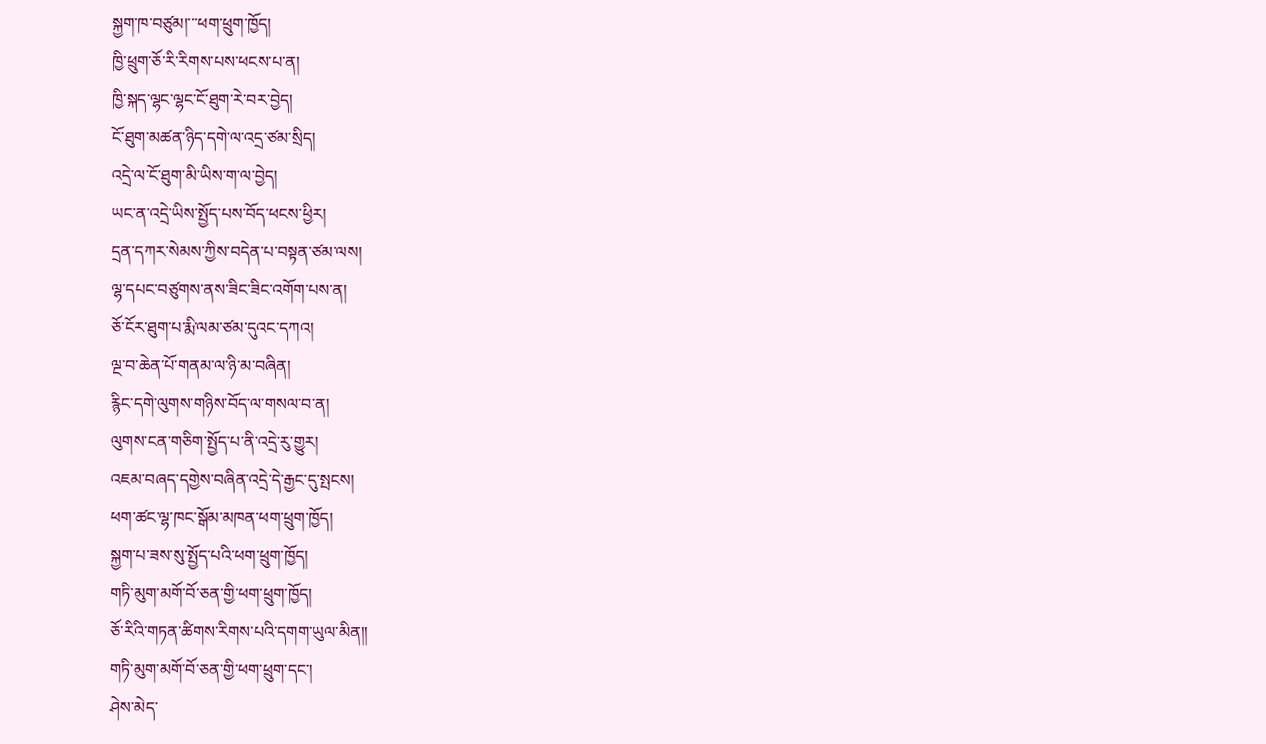སྐྱག་ཁ་བཙུམ།་་་ཕག་ཕྲུག་ཁྱོད།
ཁྱི་ཕྲུག་ཅོ་རི་རིགས་པས་ཕངས་པ་ན།
ཁྱི་སྐད་ལྷང་ལྷང་ངོ་ཐུག་རེ་བར་བྱེད།
ངོ་ཐུག་མཚན་ཉིད་དགེ་ལ་འདྲ་ཙམ་སྲིད།
འདྲེ་ལ་ངོ་ཐུག་མི་ཡིས་ག་ལ་བྱེད།
ཡང་ན་འདྲེ་ཡིས་སྤྱོད་པས་བོད་ཕངས་ཕྱིར།
དྲན་དཀར་སེམས་ཀྱིས་བདེན་པ་བསྟན་ཙམ་ལས།
ལྷ་དཔང་བཙུགས་ནས་ཟིང་ཟིང་འགོག་པས་ན།
ཅོ་ངོར་ཐུག་པ་རྨི་ལམ་ཙམ་དུའང་དཀའ།
ལྔ་བ་ཆེན་པོ་གནམ་ལ་ཉི་མ་བཞིན།
རྙིང་དགེ་ལུགས་གཉིས་བོད་ལ་གསལ་བ་ན།
ལུགས་ངན་གཅིག་སྤྱོད་པ་ནི་འདྲེ་རུ་གྱུར།
འཇམ་བཞད་དགྱེས་བཞིན་འདྲེ་དེ་རྒྱང་དུ་སྤངས།
ཕག་ཚང་ལྷ་ཁང་སྒོམ་མཁན་ཕག་ཕྲུག་ཁྱོད།
སྐྱག་པ་ཟས་སུ་སྤྱོད་པའི་ཕག་ཕྲུག་ཁྱོད།
གཏི་མུག་མགོ་བོ་ཅན་གྱི་ཕག་ཕྲུག་ཁྱོད།
ཅོ་རིའི་གཏན་ཚིགས་རིགས་པའི་དགག་ཡུལ་མིན།།
གཏི་མུག་མགོ་བོ་ཅན་གྱི་ཕག་ཕྲུག་དང་།
ཤེས་མེད་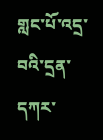གླང་པོ་འདྲ་བའི་དྲན་དཀར་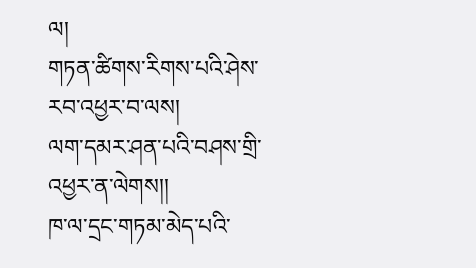ལ།
གཏན་ཚིགས་རིགས་པའི་ཤེས་རབ་འཕྱར་བ་ལས།
ལག་དམར་ཤན་པའི་བཤས་གྲི་འཕྱར་ན་ལེགས།།
ཁ་ལ་དྲང་གཏམ་མེད་པའི་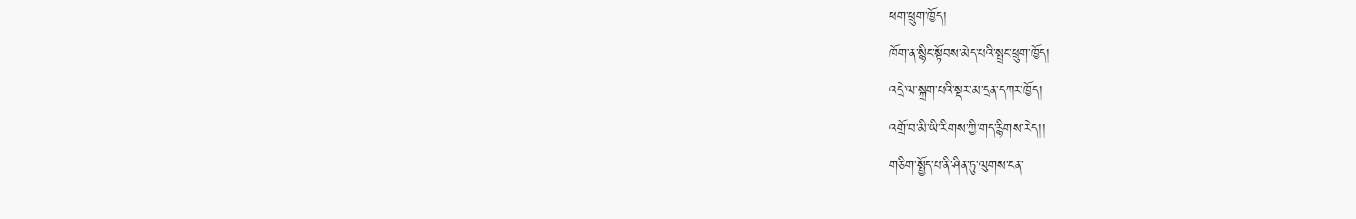ཕག་ཕྲུག་ཁྱོད།
ཁོག་ན་སྙིང་སྟོབས་མེད་པའི་སྤྲང་ཕྲུག་ཁྱོད།
འདྲེ་ལ་སྐྲག་པའི་སྡར་མ་དྲན་དཀར་ཁྱོད།
འགྲོ་བ་མི་ཡི་རིགས་ཀྱི་གད་རྙིགས་རེད།།
གཅིག་སྤྱོད་པ་ནི་ཤིན་ཏུ་ལུགས་ངན་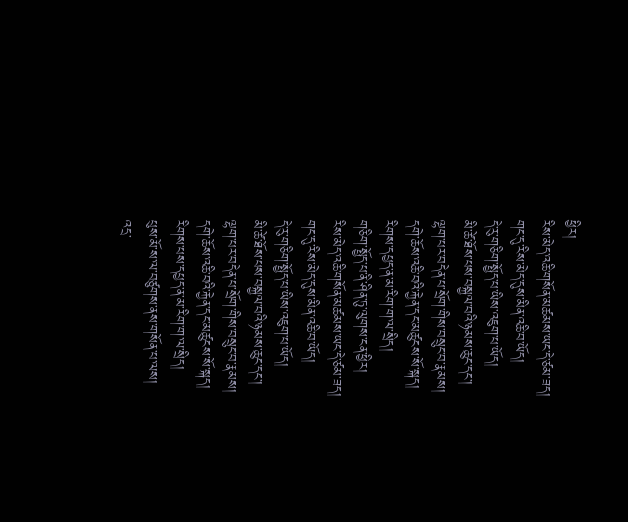ཕྱིར།
རིས་མེད་འཆི་གསོན་མཚམས་ཡང་དེ་ཙམ་ཟད།
གང་དུ་རིས་མེད་དུས་མིན་འཆི་བ་ཡོད།
དེ་རུ་གཅིག་སྤྱོད་པ་ཡིས་འཇུག་པ་ཡོད།
མི་ཚེ་ཐོས་པས་བསྐྱལ་བའི་ཉམས་ཆུང་དང་།
ལྷག་པར་བདེན་པ་སྲོག་གིས་བསྲུང་བ་རྣམས།
དགེ་ཆོས་འཆི་བའི་རྐྱེན་དང་མཚུངས་སོ་སྐད།
རིགས་དཔྱད་ན་མ་རིག་ག་ལ་སྲིད།
གཅིག་སྤྱོད་པ་ནི་ཤིན་ཏུ་ལུགས་ངན་ཕྱིར།
རིས་མེད་འཆི་གསོན་མཚམས་ཡང་དེ་ཙམ་ཟད།
གང་དུ་རིས་མེད་དུས་མིན་འཆི་བ་ཡོད།
དེ་རུ་གཅིག་སྤྱོད་པ་ཡིས་འཇུག་པ་ཡོད།
མི་ཚེ་ཐོས་པས་བསྐྱལ་བའི་ཉམས་ཆུང་དང་།
ལྷག་པར་བདེན་པ་སྲོག་གིས་བསྲུང་བ་རྣམས།
དགེ་ཆོས་འཆི་བའི་རྐྱེན་དང་མཚུངས་སོ་སྐད།
རིགས་པས་དཔྱད་ན་མ་རིག་ག་ལ་སྲིད།
པུས་མོ་ས་ལ་བཙུགས་ནས་གསོན་པ་ལས།
འདྲ་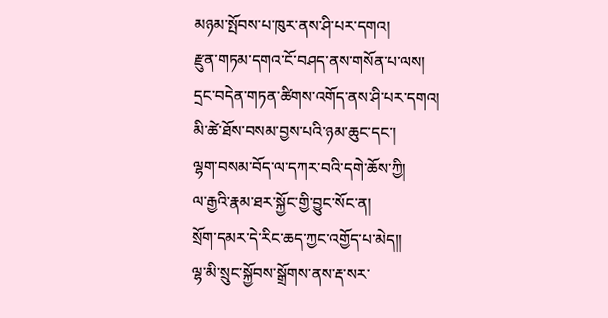མཉམ་སྤོབས་པ་ཁུར་ནས་ཤི་པར་དགའ།
རྫུན་གཏམ་དགའ་ངོ་བཤད་ནས་གསོན་པ་ལས།
དྲང་བདེན་གཏན་ཚིགས་འགོད་ནས་ཤི་པར་དགའ།
མི་ཚེ་ཐོས་བསམ་བྱས་པའི་ཉམ་ཆུང་དང་།
ལྷག་བསམ་བོད་ལ་དཀར་བའི་དགེ་ཆོས་ཀྱི།
ལ་རྒྱའི་རྣམ་ཐར་སྐྱོང་གྱི་བྱུང་སོང་ན།
སྲོག་དམར་དེ་རིང་ཆད་ཀྱང་འགྱོད་པ་མེད།།
ལྷ་མི་སྲུང་སྐྱོབས་སྒྲོགས་ནས་རྡ་སར་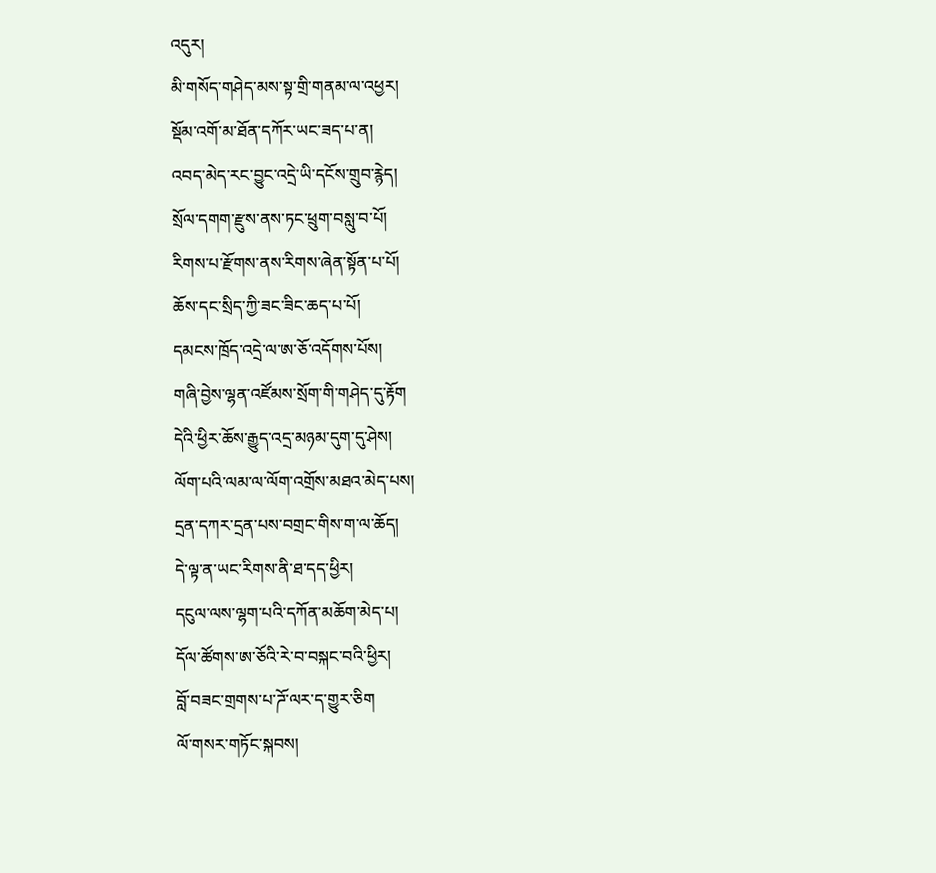འདུར།
མི་གསོད་གཤེད་མས་སྟ་གྲི་གནམ་ལ་འཕྱར།
སྡོམ་འགོ་མ་ཐོན་དཀོར་ཡང་ཟད་པ་ན།
འབད་མེད་རང་བྱུང་འདྲེ་ཡི་དངོས་གྲུབ་རྙེད།
སྲོལ་དགག་རྫུས་ནས་ཏང་ཕྲུག་བསླུ་བ་པོ།
རིགས་པ་རྫོགས་ནས་རིགས་ཞེན་སྟོན་པ་པོ།
ཆོས་དང་སྲིད་ཀྱི་ཟང་ཟིང་ཆད་པ་པོ།
དམངས་ཁྲོད་འདྲེ་ལ་ཨ་ཅོ་འདོགས་པོས།
གཞི་བྱེས་ལྷན་འཛོམས་སྲོག་གི་གཤེད་དུ་རྟོག
དེའི་ཕྱིར་ཆོས་རྒྱུད་འདྲ་མཉམ་དུག་དུ་ཤེས།
ལོག་པའི་ལམ་ལ་ལོག་འགྲོས་མཐའ་མེད་པས།
དྲན་དཀར་དྲན་པས་བགྲང་གིས་ག་ལ་ཆོད།
དེ་ལྟ་ན་ཡང་རིགས་ནི་ཐ་དད་ཕྱིར།
དངུལ་ལས་ལྷག་པའི་དཀོན་མཆོག་མེད་པ།
དོལ་ཚོགས་ཨ་ཅོའི་རེ་བ་བསྐང་བའི་ཕྱིར།
བློ་བཟང་གྲགས་པ་ཌོ་ལར་ད་གྱུར་ཅིག
ལོ་གསར་གཏོང་སྐབས།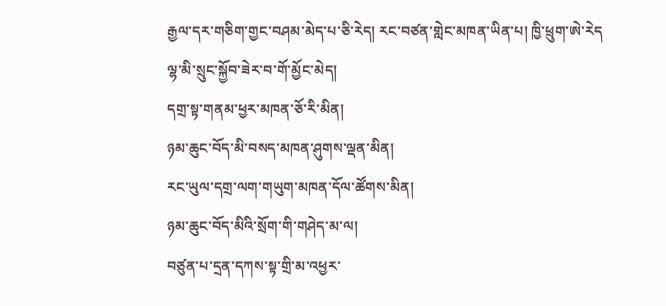རྒྱལ་དར་གཅིག་གྱང་བཤམ་མེད་པ་ཅི་རེད། རང་བཙན་གླེང་མཁན་ཡིན་པ། ཁྱི་ཕྲུག་ཨེ་རེད
ལྷ་མི་སྲུང་སྐྱོབ་ཟེར་བ་གོ་མྱོང་མེད།
དགྲ་སྟ་གནམ་ཕྱར་མཁན་ཅོ་རི་མིན།
ཉམ་ཆུང་བོད་མི་བསད་མཁན་ཤུགས་ལྡན་མིན།
རང་ཡུལ་དགྲ་ལག་གཡུག་མཁན་དོལ་ཚོགས་མིན།
ཉམ་ཆུང་བོད་མིའི་སྲོག་གི་གཤེད་མ་ལ།
བཙུན་པ་དྲན་དཀས་སྟ་གྲི་མ་འཕྱར་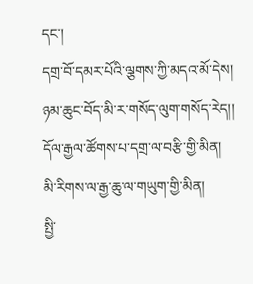དང་།
དགྲ་བོ་དམར་པོའི་ལྕགས་ཀྱི་མདའ་མོ་དེས།
ཉམ་ཆུང་བོད་མི་ར་གསོད་ལུག་གསོད་རེད།།
དོལ་རྒྱལ་ཚོགས་པ་དགྲ་ལ་བརྩི་གྱི་མིན།
མི་རིགས་ལ་རྒྱ་ཆུ་ལ་གཡུག་གྱི་མིན།
སྤྱི་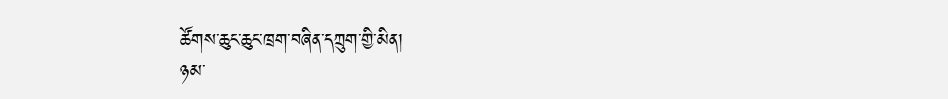ཚོགས་ཆུང་ཆུང་ཁྲག་བཞིན་དཀྲུག་གྱི་མིན།
ཉམ་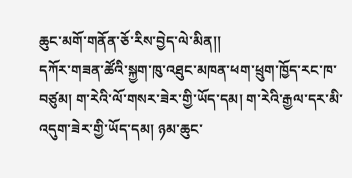ཆུང་མགོ་གནོན་ཅོ་རིས་བྱེད་ལེ་མིན།།
དཀོར་གཟན་ཚོའི་སྐྱག་ཁུ་འཐུང་མཁན་ཕག་ཕྲུག་ཁྱོད་རང་ཁ་བཙུམ། ག་རེའི་ལོ་གསར་ཟེར་གྱི་ཡོད་དམ། ག་རེའི་རྒྱལ་དར་མི་འདུག་ཟེར་གྱི་ཡོད་དམ། ཉམ་ཆུང་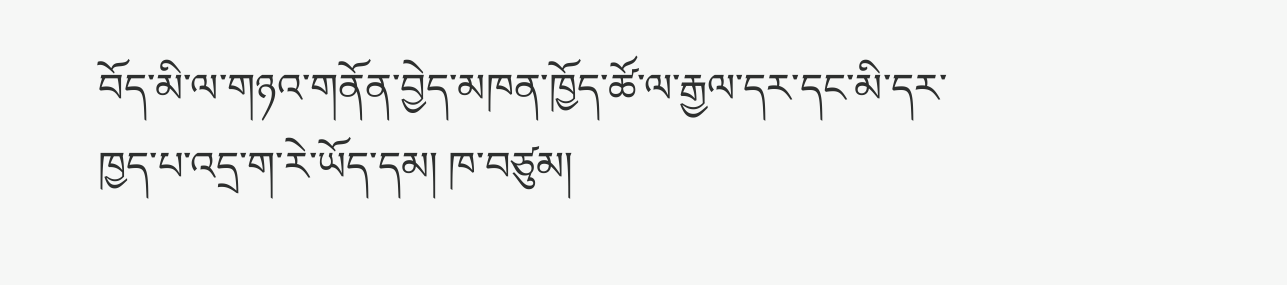བོད་མི་ལ་གཉའ་གནོན་བྱེད་མཁན་ཁྱོད་ཚོ་ལ་རྒྱལ་དར་དང་མི་དར་ཁྱད་པ་འདྲ་ག་རེ་ཡོད་དམ། ཁ་བཙུམ།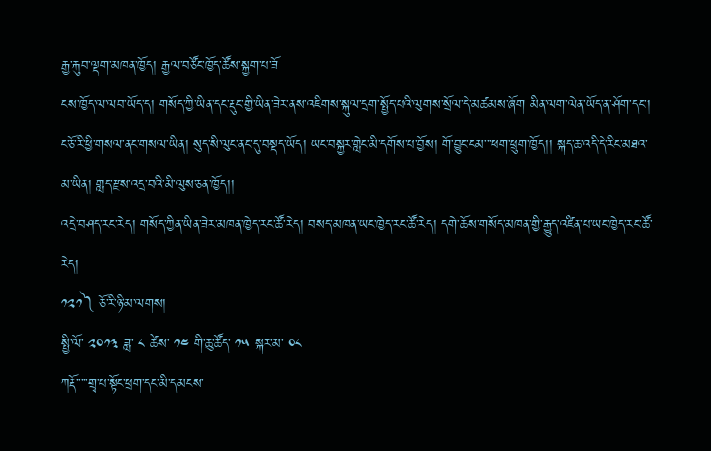རྒྱ་རྐུབ་ལྡག་མཁན་ཁྱོད། རྒྱལ་བཙོང་ཁྱོད་ཚོས་སྐྱག་པ་ཟོ
ངས་ཁྱོད་ལ་ལབ་ཡོད་ད། གསོད་ཀྱི་ཡིན་དང་རྡུང་གྱི་ཡིན་ཟེར་ནས་འཇིགས་སྐུལ་དྲག་སྤྱོད་པའི་ལུགས་སྲོལ་དེ་མཚམས་ཞོག མིན་ལག་ལེན་ཡོད་ན་ཤོག་དང་། ང་ཅོ་རི་ཕྱི་གསལ་ནང་གསལ་ཡིན། སུད་སི་ལུང་ནང་དུ་བསྡད་ཡོད། ཡང་བསྐྱར་གླེང་མི་དགོས་པ་བྱོས། གོ་བྱུང་ངམ་་་ཕག་ཕྲུག་ཁྱོད།། སྐད་ཆ་འདི་དེ་རིང་མཐའ་མ་ཡིན། གླད་རྫས་འདྲ་བའི་མི་ལུས་ཅན་ཁྱོད།།
འདྲེ་བཤད་རང་རེད། གསོད་ཀྱིན་ཡིན་ཟེར་མཁན་ཁྱེད་རང་ཚོ་རེད། བསད་མཁན་ཡང་ཁྱེད་རང་ཚོ་རེད། དགེ་ཆོས་གསོད་མཁན་གྱི་རྒྱུད་འཛིན་པ་ཡང་ཁྱེད་རང་ཚོ་རེད།
༡༢༡༽ ཅོ་རི་ཉི་མ་ལགས།
སྤྱི་ལོ་ ༢༠༡༣ ཟླ་ ༨ ཚེས་ ༡༤ གི་ཆུ་ཚོད་ ༡༥ སྐར་མ་ ༠༨
ཀརྡོ་་་་་གྲྭ་པ་སྟོང་ཕྲག་དང་མི་དམངས་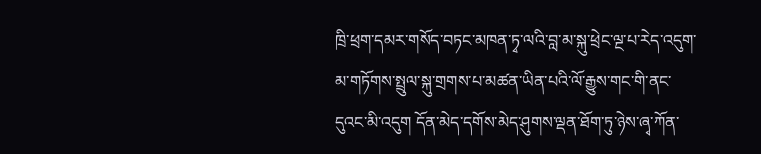ཁྲི་ཕྲག་དམར་གསོད་བཏང་མཁན་ཏྭ་ལའི་བླ་མ་སྐུ་ཕྲེང་ལྔ་པ་རེད་འདུག་མ་གཏོགས་སྤྲུལ་སྐུ་གྲགས་པ་མཚན་ཡིན་པའི་ལོ་རྒྱུས་གང་གི་ནང་དུའང་མི་འདུག དོན་མེད་དགོས་མེད་ཤུགས་ལྡན་ཐོག་ཏུ་ཉེས་ཞྭ་ཀོན་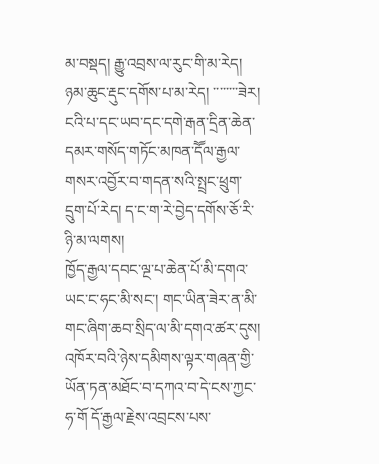མ་བསྡད། རྒྱུ་འབྲས་ལ་རུང་གི་མ་རེད། ཉམ་ཆུང་རྡུང་དགོས་པ་མ་རེད། ་་་་་་་་ཟེར། ངའི་པ་དང་ཡབ་དང་དགེ་རྒན་དྲིན་ཆེན་དམར་གསོད་གཏོང་མཁན་དཽལ་རྒྱལ་གསར་འབྱོར་བ་གདན་སའི་སྤྲང་ཕྲུག་དྲུག་པོ་རེད། ད་ང་ག་རེ་བྱེད་དགོས་ཅོ་རི་ཉི་མ་ལགས།
ཁྱོད་རྒྱལ་དབང་ལྔ་པ་ཆེན་པོ་མི་དགའ་ཡང་ང་ཧང་མི་སང་། གང་ཡིན་ཟེར་ན་མི་གང་ཞིག་ཆབ་སྲིད་ལ་མི་དགའ་ཚར་དུས། འཁོར་བའི་ཉེས་དམིགས་ལྟར་གཞན་གྱི་ཡོན་ཏན་མཐོང་བ་དཀའ་བ་དེ་ངས་ཀྱང་ཧ་གོ དོ་རྒྱལ་རྗེས་འབྲངས་པས་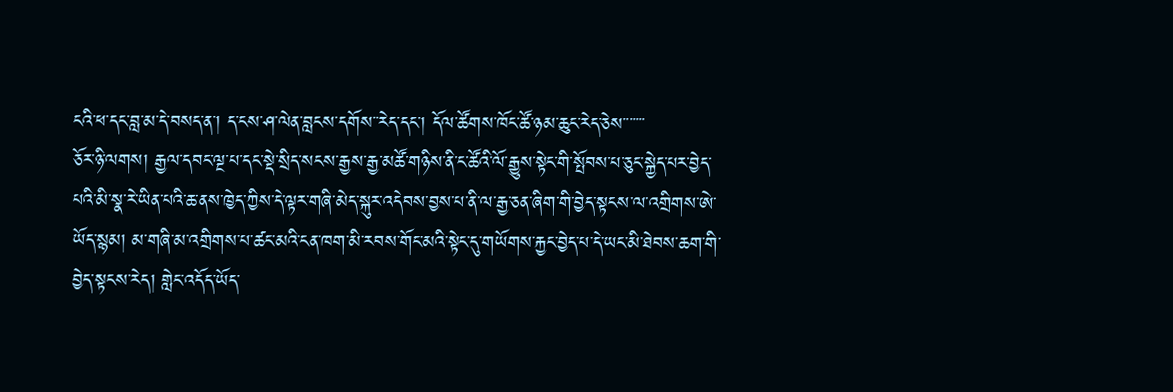ངའི་ཕ་དང་བླ་མ་དེ་བསད་ན་། ད་ངས་ཤ་ལེན་བླངས་དགོས་་རེད་དང་། དོལ་ཚོགས་ཁོང་ཚོ་ཉམ་ཆུང་རེད་ཅེས་་་་་་་
ཅོར་ཉི་ལགས། རྒྱལ་དབང་ལྔ་པ་དང་སྡེ་སྲིད་སངས་རྒྱས་རྒྱ་མཚོ་གཉིས་ནི་ང་ཚོའི་ལོ་རྒྱུས་སྟེང་གི་སྤོབས་པ་ཅུང་སྐྱེད་པར་བྱེད་པའི་མི་སྣ་རེ་ཡིན་པའི་ཆ་ནས་ཁྱེད་ཀྱིས་དེ་ལྟར་གཞི་མེད་སྐུར་འདེབས་བྱས་པ་ནི་ལ་རྒྱ་ཅན་ཞིག་གི་བྱེད་སྟངས་ལ་འགྲིགས་ཨེ་ཡོད་སྙམ། མ་གཞི་མ་འགྲིགས་པ་ཚང་མའི་ངན་ཁག་མི་རབས་གོང་མའི་སྟེང་དུ་གཡོགས་རྐྱང་བྱེད་པ་དེ་ཡང་མི་ཐེབས་ཆག་གི་བྱེད་སྟངས་རེད། གླེང་འདོད་ཡོད་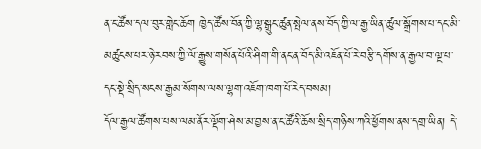ན་ང་ཚོས་དལ་བུར་གླེང་ཆོག ཁྱེད་ཚོས་བོན་ཀྱི་ལྷ་སྒྲུང་ཚུན་སྤེལ་ནས་བོད་ཀྱི་ལ་རྒྱ་ཡིན་ཚུལ་སྒྲོགས་པ་དང་མི་མཚུངས་པར་ཉེ་རབས་ཀྱི་ལོ་རྒྱུས་གསོན་པོའི་ཤིག་གི་ནང་ན་བོད་མི་འཇོན་པོ་རེ་བརྩི་དགོས་ན་རྒྱལ་བ་ལྔ་པ་དང་སྡེ་སྲིད་སངས་རྒྱམ་སོགས་ལས་ལྷག་འཇོག་ཁག་པོ་རེད་བསམ།
དོལ་རྒྱལ་ཚོགས་པས་ལམ་ནོར་ལྡོག་ཤེས་མ་བྱས་ན་ང་ཚོའི་ཆོས་སྲིད་གཉིས་ཀའི་ཕྱོགས་ནས་དགྲ་ཡིན། དེ་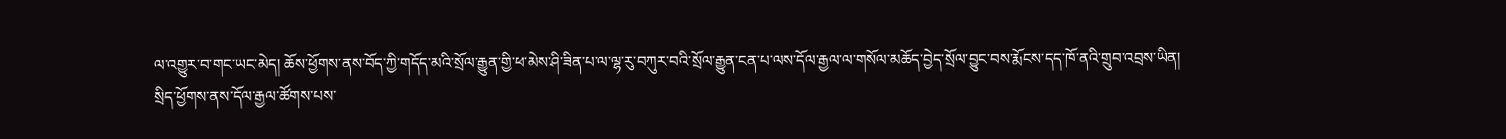ལ་འགྱུར་བ་གང་ཡང་མེད། ཆོས་ཕྱོགས་ནས་བོད་ཀྱི་གདོད་མའི་སྲོལ་རྒྱུན་གྱི་ཕ་མེས་ཤི་ཟིན་པ་ལ་ལྷ་རུ་བཀུར་བའི་སྲོལ་རྒྱུན་ངན་པ་ལས་དོལ་རྒྱལ་ལ་གསོལ་མཆོད་བྱེད་སྲོལ་བྱུང་བས་རྨོངས་དད་ཁོ་ནའི་གྲུབ་འབྲས་ཡིན།
སྲིད་ཕྱོགས་ནས་དོལ་རྒྱལ་ཚོགས་པས་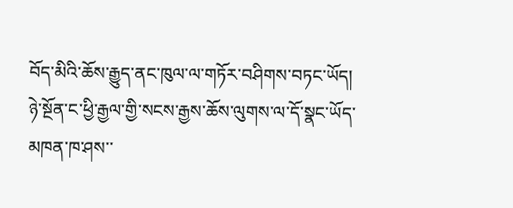བོད་མིའི་ཆོས་རྒྱུད་ནང་ཁུལ་ལ་གཏོར་བཤིགས་བཏང་ཡོད། ཉེ་སྔོན་ང་ཕྱི་རྒྱལ་གྱི་སངས་རྒྱས་ཆོས་ལུགས་ལ་དོ་སྣང་ཡོད་མཁན་ཁ་ཤས་་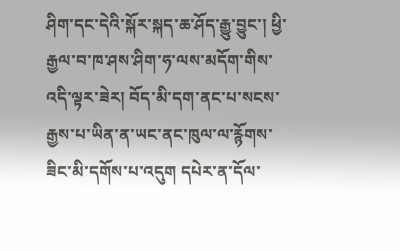ཤིག་དང་དེའི་སྐོར་སྐད་ཆ་ཤོད་རྒྱུ་བྱུང་། ཕྱི་རྒྱལ་བ་ཁ་ཤས་ཤིག་ཧ་ལས་མདོག་གིས་འདི་ལྟར་ཟེར། བོད་མི་དག་ནང་པ་སངས་རྒྱས་པ་ཡིན་ན་ཡང་ནང་ཁུལ་ལ་རྙོགས་ཟིང་མི་དགོས་པ་འདུག དཔེར་ན་དོལ་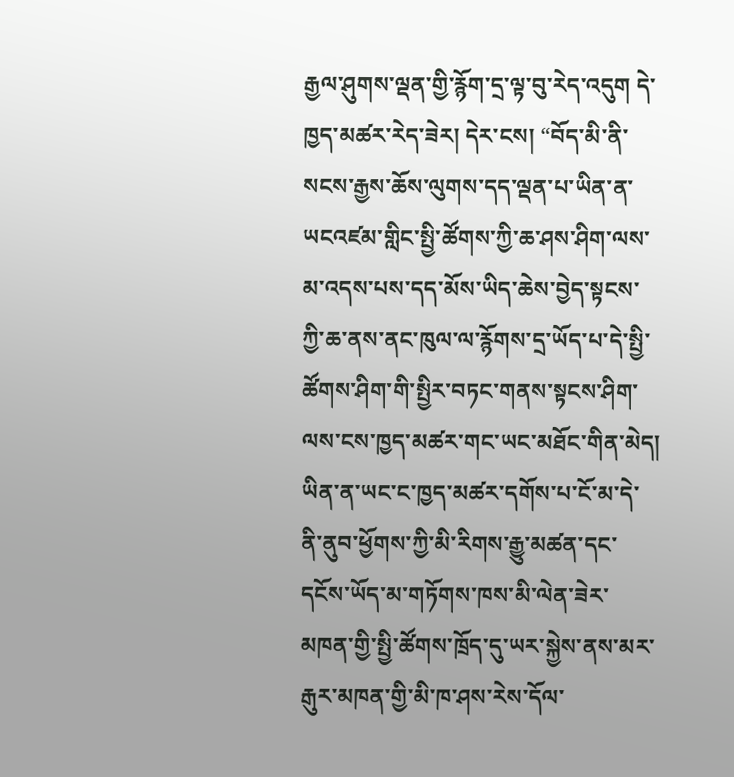རྒྱལ་ཤུགས་ལྡན་གྱི་རྙོག་དྲ་ལྟ་བུ་རེད་འདུག དེ་ཁྱད་མཚར་རེད་ཟེར། དེར་ངས། “བོད་མི་ནི་སངས་རྒྱས་ཆོས་ལུགས་དད་ལྡན་པ་ཡིན་ན་ཡངའཛམ་གླིང་སྤྱི་ཚོགས་ཀྱི་ཆ་ཤས་ཤིག་ལས་མ་འདས་པས་དད་མོས་ཡིད་ཆེས་བྱེད་སྟངས་ཀྱི་ཆ་ནས་ནང་ཁུལ་ལ་རྙོགས་དྲ་ཡོད་པ་དེ་སྤྱི་ཚོགས་ཤིག་གི་སྤྱིར་བཏང་གནས་སྟངས་ཤིག་ལས་ངས་ཁྱད་མཚར་གང་ཡང་མཐོང་གིན་མེད། ཡིན་ན་ཡང་ང་ཁྱད་མཚར་དགོས་པ་ངོ་མ་དེ་ནི་ནུབ་ཕྱོགས་ཀྱི་མི་རིགས་རྒྱུ་མཚན་དང་དངོས་ཡོད་མ་གཏོགས་ཁས་མི་ལེན་ཟེར་མཁན་གྱི་སྤྱི་ཚོགས་ཁྲོད་དུ་ཡར་སྐྱེས་ནས་མར་རྒུར་མཁན་གྱི་མི་ཁ་ཤས་རེས་དོལ་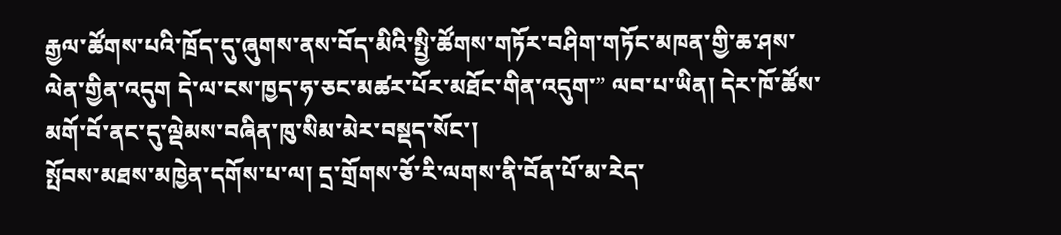རྒྱལ་ཚོགས་པའི་ཁྲོད་དུ་ཞུགས་ནས་བོད་མིའི་སྤྱི་ཚོགས་གཏོར་བཤིག་གཏོང་མཁན་གྱི་ཆ་ཤས་ལེན་གྱིན་འདུག དེ་ལ་ངས་ཁྱད་ཧ་ཅང་མཚར་པོར་མཐོང་གིན་འདུག་” ལབ་པ་ཡིན། དེར་ཁོ་ཚོས་མགོ་བོ་ནང་དུ་ལྡེམས་བཞིན་ཁུ་སིམ་མེར་བསྡད་སོང་།
སྤོབས་མཐས་མཁྱེན་དགོས་པ་ལ། དྲ་གྲོགས་ཅོ་རི་ལགས་ནི་བོན་པོ་མ་རེད་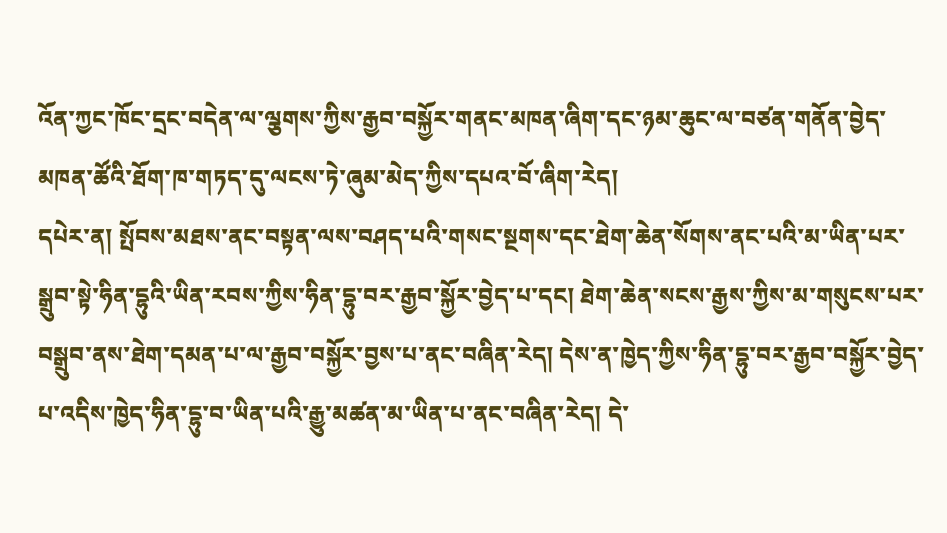འོན་ཀྱང་ཁོང་དྲང་བདེན་ལ་ལྕགས་ཀྱིས་རྒྱབ་བསྐྱོར་གནང་མཁན་ཞིག་དང་ཉམ་ཆུང་ལ་བཙན་གནོན་བྱེད་མཁན་ཚོའི་ཐོག་ཁ་གཏད་དུ་ལངས་ཏེ་ཞུམ་མེད་ཀྱིས་དཔའ་བོ་ཞིག་རེད།
དཔེར་ན། སྤོབས་མཐས་ནང་བསྟན་ལས་བཤད་པའི་གསང་སྔགས་དང་ཐེག་ཆེན་སོགས་ནང་པའི་མ་ཡིན་པར་སྒྲུབ་སྟེ་ཧིན་དྷུའི་ཡིན་རབས་ཀྱིས་ཧིན་དྷུ་བར་རྒྱབ་སྐྱོར་བྱེད་པ་དང། ཐེག་ཆེན་སངས་རྒྱས་ཀྱིས་མ་གསུངས་པར་བསྒྲུབ་ནས་ཐེག་དམན་པ་ལ་རྒྱབ་བསྐྱོར་བྱས་པ་ནང་བཞིན་རེད། དེས་ན་ཁྱེད་ཀྱིས་ཧིན་དྷུ་བར་རྒྱབ་བསྐྱོར་བྱེད་པ་འདིས་ཁྱེད་ཧིན་དྷུ་བ་ཡིན་པའི་རྒྱུ་མཚན་མ་ཡིན་པ་ནང་བཞིན་རེད། དེ་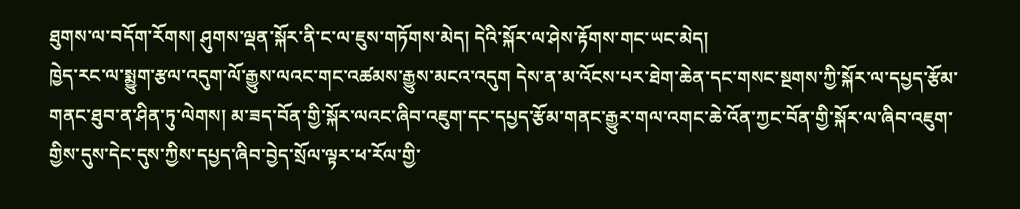ཐུགས་ལ་བདོག་རོགས། ཤུགས་ལྡན་སྐོར་ནི་ང་ལ་ཇུས་གཏོགས་མེད། དེའི་སྐོར་ལ་ཤེས་རྟོགས་གང་ཡང་མེད།
ཁྱེད་རང་ལ་སྨྱུག་རྩལ་འདུག་ལོ་རྒྱུས་ལའང་གང་འཚམས་རྒྱུས་མངའ་འདུག དེས་ན་མ་འོངས་པར་ཐེག་ཆེན་དང་གསང་སྔགས་ཀྱི་སྐོར་ལ་དཔྱད་རྩོམ་གནང་ཐུབ་ན་ཤིན་ཏུ་ལེགས། མ་ཟད་བོན་གྱི་སྐོར་ལའང་ཞིབ་འཇུག་དང་དཔྱད་རྩོམ་གནང་རྒྱུར་གལ་འགང་ཆེ་འོན་ཀྱང་བོན་གྱི་སྐོར་ལ་ཞིབ་འཇུག་གྱིས་དུས་དེང་དུས་ཀྱིས་དཔྱད་ཞིབ་བྱེད་སྲོལ་ལྟར་ཕ་རོལ་གྱི་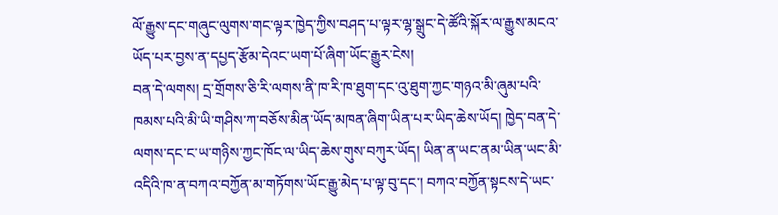ལོ་རྒྱུས་དང་གཞུང་ལུགས་གང་ལྟར་ཁྱེད་ཀྱིས་བཤད་པ་ལྟར་ལྷ་སྒྲུང་དེ་ཚོའི་སྐོར་ལ་རྒྱུས་མངའ་ཡོད་པར་བྱས་ན་དཔྱད་རྩོམ་དེའང་ཡག་པོ་ཞིག་ཡོང་རྒྱུར་ངེས།
བན་དེ་ལགས། དྲ་གྲོགས་ཅི་རི་ལགས་ནི་ཁ་རི་ཁ་ཐུག་དང་འུ་ཐུག་ཀྱང་གཉའ་མི་ཞུམ་པའི་ཁམས་པའི་མི་ཡི་གཤིས་ཀ་བཅོས་མིན་ཡོད་མཁན་ཞིག་ཡིན་པར་ཡིད་ཆེས་ཡོད། ཁྱེད་བན་དེ་ལགས་དང་ང་ཡ་གཉིས་ཀྱང་ཁོང་ལ་ཡིད་ཆེས་གུས་བཀུར་ཡོད། ཡིན་ན་ཡང་ནམ་ཡིན་ཡང་མི་འདིའི་ཁ་ན་བཀའ་བཀྱོན་མ་གཏོགས་ཡོང་རྒྱུ་མེད་པ་ལྟ་བུ་དང་། བཀའ་བཀྱོན་སྟངས་དེ་ཡང་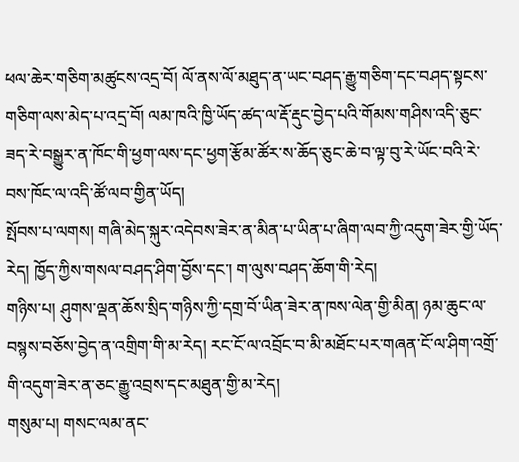ཕལ་ཆེར་གཅིག་མཚུངས་འདྲ་བོ། ལོ་ནས་ལོ་མཐུད་ན་ཡང་བཤད་རྒྱུ་གཅིག་དང་བཤད་སྟངས་གཅིག་ལས་མེད་པ་འདྲ་བོ། ལམ་ཁའི་ཁྱི་ཡོད་ཚད་ལ་རྡོ་རྡུང་བྱེད་པའི་གོམས་གཤིས་འདི་ཅུང་ཟད་རེ་བསྒྱུར་ན་ཁོང་གི་ཕྱག་ལས་དང་ཕྱག་རྩོམ་ཚོར་ས་ཆོད་ཅུང་ཆེ་བ་ལྟ་བུ་རེ་ཡོང་བའི་རེ་བས་ཁོང་ལ་འདི་ཚོ་ལབ་གྱིན་ཡོད།
སྤོབས་པ་ལགས། གཞི་མེད་སྐུར་འདེབས་ཟེར་ན་མིན་པ་ཡིན་པ་ཞིག་ལབ་ཀྱི་འདུག་ཟེར་གྱི་ཡོད་རེད། ཁྱོད་ཀྱིས་གསལ་བཤད་ཤིག་བྱོས་དང་། ག་ལུས་བཤད་ཆོག་གི་རེད།
གཉིས་པ། ཤུགས་ལྡན་ཆོས་སྲིད་གཉིས་ཀྱི་དགྲ་བོ་ཡིན་ཟེར་ན་ཁས་ལེན་གྱི་མིན། ཉམ་ཆུང་ལ་བསྙས་བཅོས་བྱེད་ན་འགྲིག་གི་མ་རེད། རང་ངོ་ལ་འབྲོང་བ་མི་མཐོང་པར་གཞན་ངོ་ལ་ཤིག་འགྲོ་གི་འདུག་ཟེར་ན་ཅང་རྒྱུ་འབྲས་དང་མཐུན་གྱི་མ་རེད།
གསུམ་པ། གསང་ལམ་ནང་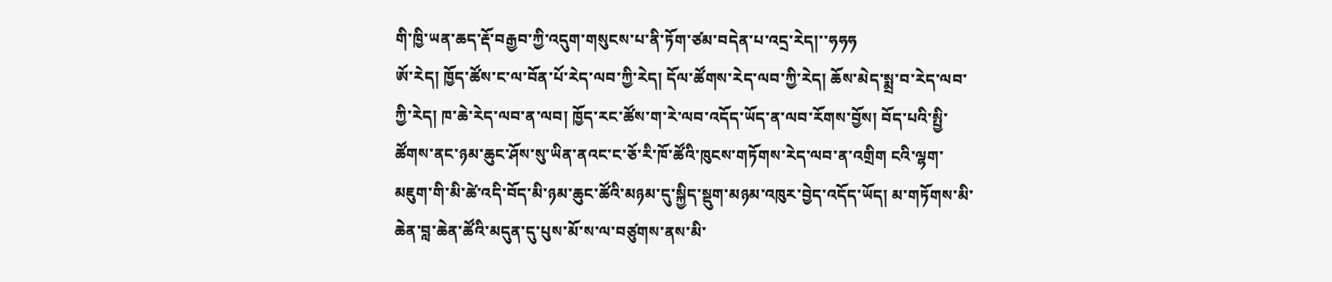གི་ཁྱི་ཡན་ཆད་རྡོ་བརྒྱབ་ཀྱི་འདུག་གསུངས་པ་ནི་ཏོག་ཙམ་བདེན་པ་འདྲ་རེད།་་ཧཧཧ
ཨོ་རེད། ཁྱོད་ཚོས་ང་ལ་བོན་པོ་རེད་ལབ་ཀྱི་རེད། དོལ་ཚོགས་རེད་ལབ་ཀྱི་རེད། ཆོས་མེད་སྨྲ་བ་རེད་ལབ་ཀྱི་རེད། ཁ་ཆེ་རེད་ལབ་ན་ལབ། ཁྱོད་རང་ཚོས་ག་རེ་ལབ་འདོད་ཡོད་ན་ལབ་རོགས་བྱོས། བོད་པའི་སྤྱི་ཚོགས་ནང་ཉམ་ཆུང་ཤོས་སུ་ཡིན་ནའང་ང་ཅོ་རི་ཁོ་ཚོའི་ཁུངས་གཏོགས་རེད་ལབ་ན་འགྲིག ངའི་ལྷག་མཇུག་གི་མི་ཚེ་འདི་བོད་མི་ཉམ་ཆུང་ཚོའི་མཉམ་དུ་སྐྱིད་སྡུག་མཉམ་འཁུར་བྱེད་འདོད་ཡོད། མ་གཏོགས་མི་ཆེན་བླ་ཆེན་ཚོའི་མདུན་དུ་པུས་མོ་ས་ལ་བཙུགས་ནས་མི་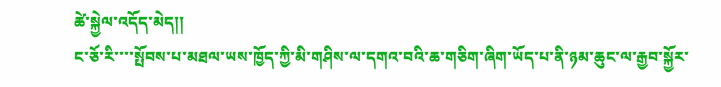ཚེ་སྐྱེལ་འདོད་མེད།།
ང་ཅོ་རི་་་་སྤོབས་པ་མཐལ་ཡས་ཁྱོད་ཀྱི་མི་གཤིས་ལ་དགའ་བའི་ཆ་གཅིག་ཞིག་ཡོད་པ་ནི་ཉམ་ཆུང་ལ་རྒྱབ་སྐྱོར་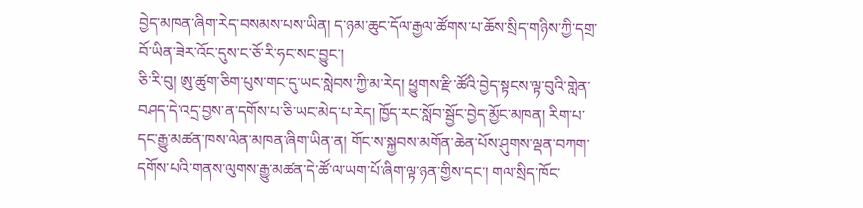བྱེད་མཁན་ཞིག་རེད་བསམས་པས་ཡིན། ད་ཉམ་ཆུང་དོལ་རྒྱལ་ཚོགས་པ་ཆོས་སྲིད་གཉིས་ཀྱི་དགྲ་བོ་ཡིན་ཟེར་འོང་དུས་ང་ཅོ་རི་ཧང་སང་བྱུང་།
ཅི་རི་བུ། ཨུ་ཚུག་ཅིག་པུས་གང་དུ་ཡང་སླེབས་ཀྱི་མ་རེད། ཕྱུགས་རྫི་ཚོའི་བྱེད་སྟངས་ལྟ་བུའི་གླེན་བཤད་དེ་འདྲ་བྱས་ན་དགོས་པ་ཅི་ཡང་མེད་པ་རེད། ཁྱོད་རང་སློབ་སྦྱོང་བྱེད་མྱོང་མཁན། རིག་པ་དང་རྒྱུ་མཚན་ཁས་ལེན་མཁན་ཞིག་ཡིན་ན། གོང་ས་སྐྱབས་མགོན་ཆེན་པོས་ཤུགས་ལྡན་བཀག་དགོས་པའི་གནས་ལུགས་རྒྱུ་མཚན་དེ་ཚོ་ལ་ཡག་པོ་ཞིག་ལྟ་ཉན་གྱིས་དང་། གལ་སྲིད་ཁོང་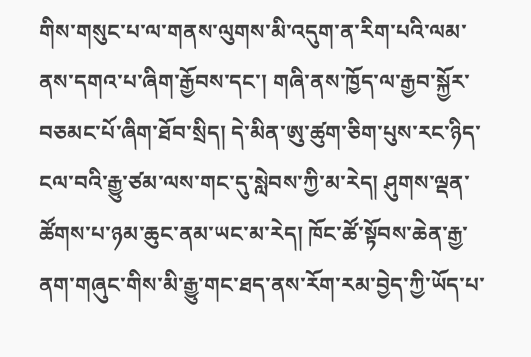གིས་གསུང་པ་ལ་གནས་ལུགས་མི་འདུག་ན་རིག་པའི་ལམ་ནས་དགའ་པ་ཞིག་རྒྱོབས་དང་། གཞི་ནས་ཁྱོད་ལ་རྒྱབ་སྐྱོར་བཅམང་པོ་ཞིག་ཐོབ་སྲིད། དེ་མིན་ཨུ་ཚུག་ཅིག་པུས་རང་ཉིད་ངལ་བའི་རྒྱུ་ཙམ་ལས་གང་དུ་སླེབས་ཀྱི་མ་རེད། ཤུགས་ལྡན་ཚོགས་པ་ཉམ་ཆུང་ནམ་ཡང་མ་རེད། ཁོང་ཚོ་སྟོབས་ཆེན་རྒྱ་ནག་གཞུང་གིས་མི་རྒྱུ་གང་ཐད་ནས་རོག་རམ་བྱེད་ཀྱི་ཡོད་པ་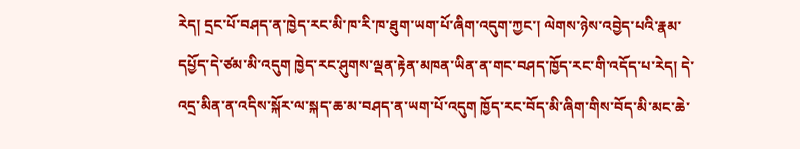རེད། དྲང་པོ་བཤད་ན་ཁྱེད་རང་མི་ཁ་རི་ཁ་ཐུག་ཡག་པོ་ཞིག་འདུག་ཀྱང་། ལེགས་ཉེས་འབྱེད་པའི་རྣམ་དཔྱོད་དེ་ཙམ་མི་འདུག ཁྱེད་རང་ཤུགས་ལྡན་རྟེན་མཁན་ཡིན་ན་གང་བཤད་ཁྱོད་རང་གི་འདོད་པ་རེད། དེ་འདྲ་མིན་ན་འདིས་སྐོར་ལ་སྐད་ཆ་མ་བཤད་ན་ཡག་པོ་འདུག ཁྱོད་རང་བོད་མི་ཞིག་གིས་བོད་མི་མང་ཆེ་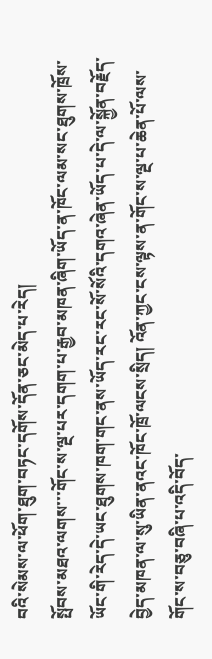བའི་སེམས་ལ་ཕོག་ཐུག་བཏང་དགོས་དོན་ཅང་མེད་པ་རེད།
སྤོབས་མཐའ་ལགས་་་གོང་ས་ལྔ་པར་དགག་པ་རྒྱབ་མཁན་ཞིག་ཡོད་ན་ཁོང་ལམ་སང་ཐུགས་ཁྲོས་ཡོང་གི་རེད་དེ་ཡང་ཐུགས་ཁག་གང་ནས་ཡོད་རང་རང་སོ་སོའི་དགའ་ཞེན་ཡོད་པ་དེ་ལ་སྐྱོན་བརྗོད་བྱེད་མཁན་ལ་སུ་ཡིན་ནའང་ཁོང་ཁྲོ་ལངས་སྲིད། འོན་ཀྱང་ངས་ལྟས་ན་གོང་ས་ལྔ་པ་ཆེན་པོ་ལས་གོང་ས་བཅུ་བཞི་པ་འདི་བོད་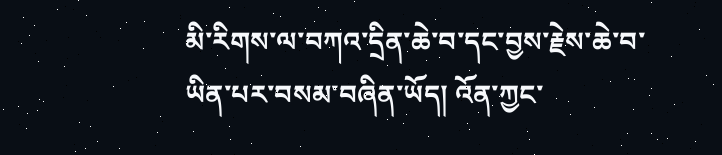མི་རིགས་ལ་བཀའ་དྲིན་ཆེ་བ་དང་བྱས་རྗེས་ཆེ་བ་ཡིན་པར་བསམ་བཞིན་ཡོད། འོན་ཀྱང་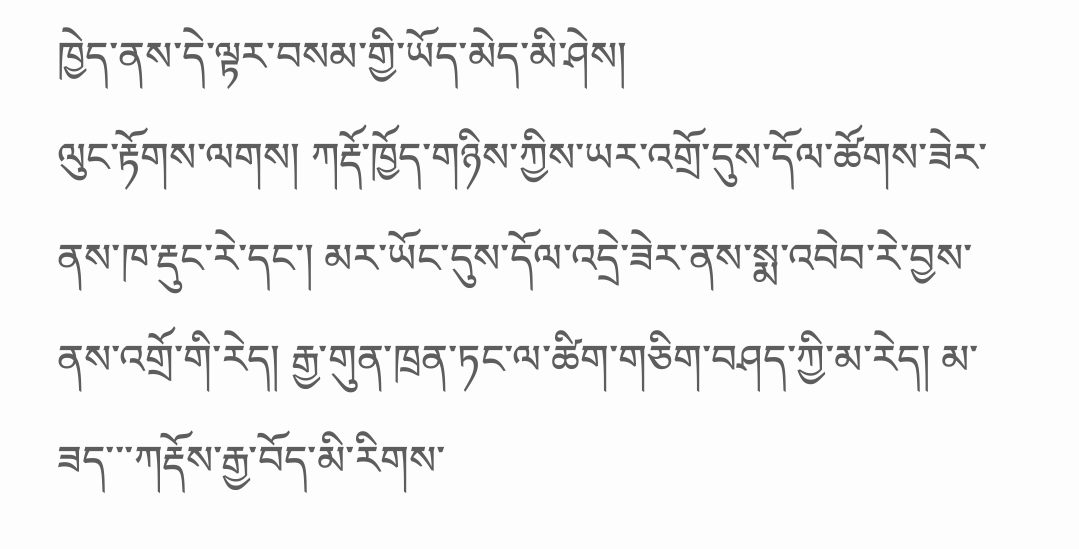ཁྱེད་ནས་དེ་ལྟར་བསམ་གྱི་ཡོད་མེད་མི་ཤེས།
ལུང་རྟོགས་ལགས། ཀརྡོ་ཁྱོད་གཉིས་ཀྱིས་ཡར་འགྲོ་དུས་དོལ་ཚོགས་ཟེར་ནས་ཁ་རྡུང་རེ་དང་། མར་ཡོང་དུས་དོལ་འདྲེ་ཟེར་ནས་སྨ་འབེབ་རེ་བྱས་ནས་འགྲོ་གི་རེད། རྒྱ་གུན་ཁྲན་ཏང་ལ་ཚིག་གཅིག་བཤད་ཀྱི་མ་རེད། མ་ཟད་་་ཀརྡོས་རྒྱ་བོད་མི་རིགས་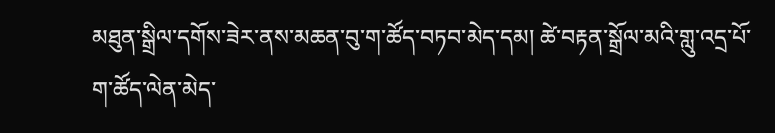མཐུན་སྒྲིལ་དགོས་ཟེར་ནས་མཆན་བུ་ག་ཚོད་བཏབ་མེད་དམ། ཚེ་བརྟན་སྒྲོལ་མའི་གླུ་འདྲ་པོ་ག་ཚོད་ལེན་མེད་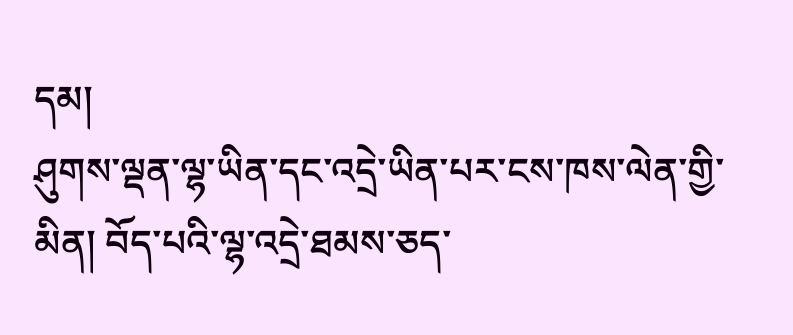དམ།
ཤུགས་ལྡན་ལྷ་ཡིན་དང་འདྲེ་ཡིན་པར་ངས་ཁས་ལེན་གྱི་མིན། བོད་པའི་ལྷ་འདྲེ་ཐམས་ཅད་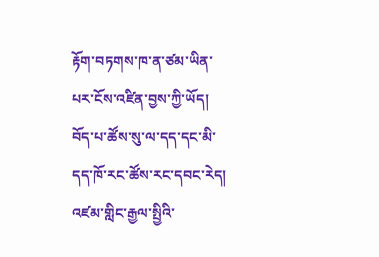རྟོག་བཏགས་ཁ་ན་ཙམ་ཡིན་པར་ངོས་འཛིན་བྱས་ཀྱི་ཡོད། བོད་པ་ཚོས་སུ་ལ་དད་དང་མི་དད་ཁོ་རང་ཚོས་རང་དབང་རེད། འཛམ་གླིང་རྒྱལ་སྤྱིའི་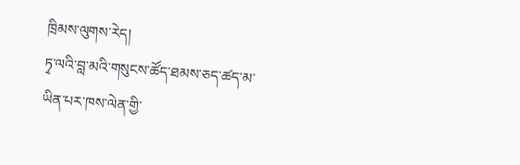ཁྲིམས་ལུགས་རེད།
ཏྭ་ལའི་བླ་མའི་གསུངས་ཚོད་ཐམས་ཅད་ཚད་མ་ཡིན་པར་ཁས་ལེན་གྱི་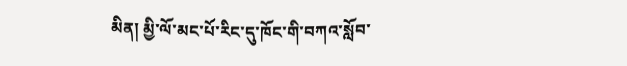མིན། མྱི་ལོ་མང་པོ་རིང་དུ་ཁོང་གི་བཀའ་སློབ་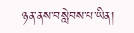ཉན་ནས་བསླེབས་པ་ཡིན།